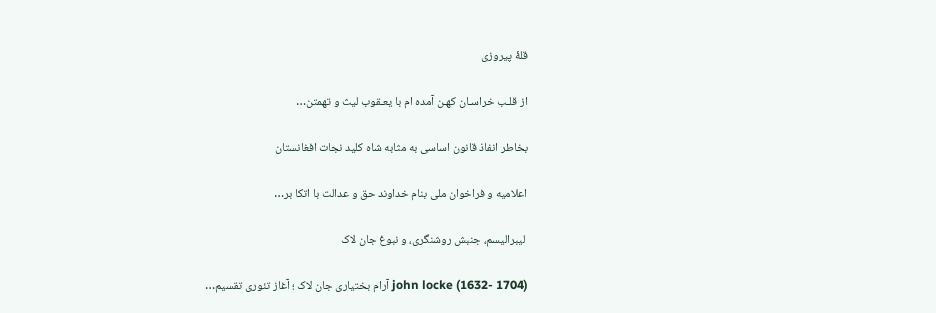قلۀ پیروزی

از قلـب خراسـان کهـن آمده ام با یعـقوب لیث و تهمتن…

بخاطر انفاذ قانون اساسی به مثابه شاه کلید نجات افغانستان

اعلامیه و فراخوان ملی بنام خداوند حق و عدالت با اتکا بر…

 لیبرالیسم، جنبش روشنگری، و نبوغ جان لاک

john locke (1632- 1704) آرام بختیاری جان لاک ؛ آغاز تئوری تقسیم…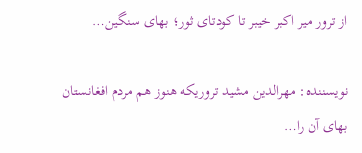از ترور میر اکبر خیبر تا کودتای ثور؛ بهای سنگین…

نویسننده: مهرالدین مشید تروریکه هنوز هم مردم افغانستان بهای آن را…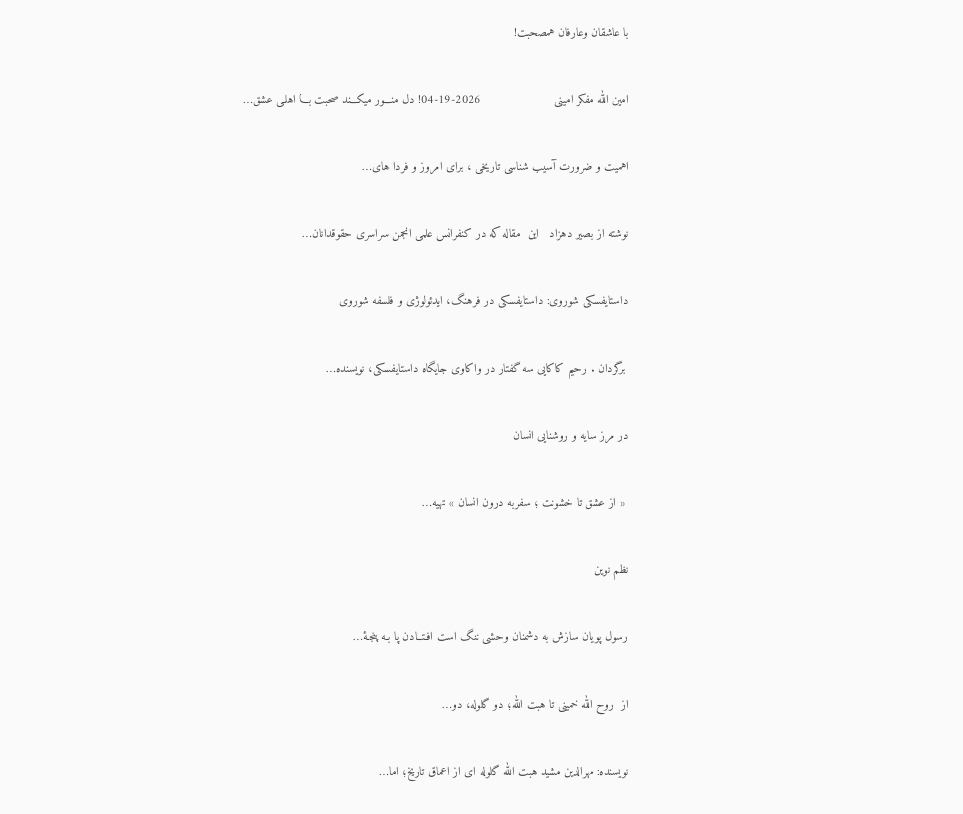با عاشقان وعارفان همصحبت!

امین الله مفکر امینی                     2026-19-04! دل منـــور میکـــند صحبت بـــا اهلـی عشق…

اهمیت و ضرورت آسیب شناسی تاریخی ، برای امروز و فردا های…

نوشته از بصیر دهزاد   این  مقاله که در کنفرانس علمی انجمن سراسری حقوقدانان…

داستایفسکی شوروی: داستایفسکی در فرهنگ، ایدئولوژی و فلسفه شوروی

 برگردان . رحیم کاکایی سه گفتار در واکاوی جایگاه داستایفسکی، نویسنده…

در مرز سایه و روشنایی انسان

 « از عشق تا خشونت ؛ سفربه درون انسان » تهیه…

نظم نوین

رسول پویان سازش به دشمنان وحشی ننگ است افـتــادن پا بـه پنجـۀ…

از  روح الله خمینی تا هبت الله؛ دو گلوله، دو…

نویسنده: مهرالدین مشید هبت الله گلوله ای از اعماق تاریخ؛ اما…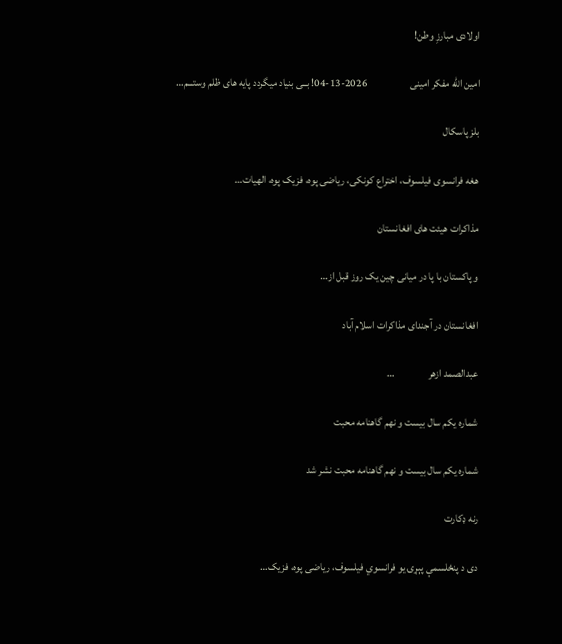اولادی مبارزِ وطن!

امین الله مفکر امینی                    2026-13-04! بــی بنیاد میگردد پایه های ظلم وستـــم…

بلز پاسکال

هغه فرانسوی فیلسوف، اختراع کونکی، ریاضی پوه، فزیک پوه، الهیات…

مذاکرات هیئت های افغانستان

و پاکستان با پا در میانی چین یک روز قبل از…

افغانستان در آجندای مذاکرات اسلام آباد

عبدالصمد ازهر                …

شماره یکم سال بیست و نهم گاهنامه محبت

شماره یکم سال بیست و نهم گاهنامه محبت نشر شد

رنه ډکارت

دی د پنځلسمې پېړۍ یو فرانسوي فیلسوف، ریاضی پوه، فزیک…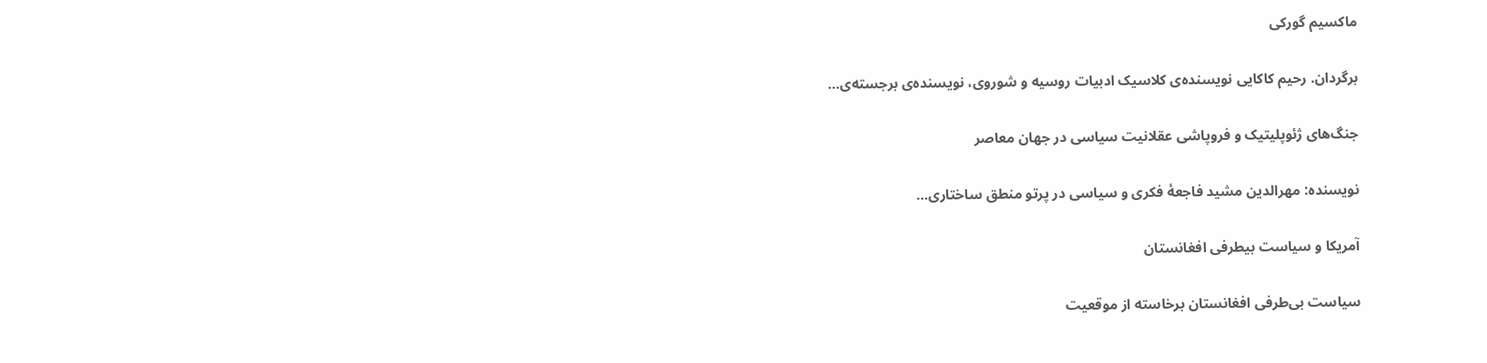ماکسیم گورکی

برگردان. رحیم کاکایی نویسنده‌ی کلاسیک ادبیات روسیه و شوروی، نویسنده‌ی برجسته‌ی…

جنگ‌های ژئوپلیتیک و فروپاشی عقلانیت سیاسی در جهان معاصر

نویسنده: مهرالدین مشید فاجعهٔ فکری و سیاسی در پرتو منطق ساختاری…

آمریکا و سیاست بیطرفی افغانستان

سیاست بی‌طرفی افغانستان برخاسته از موقعیت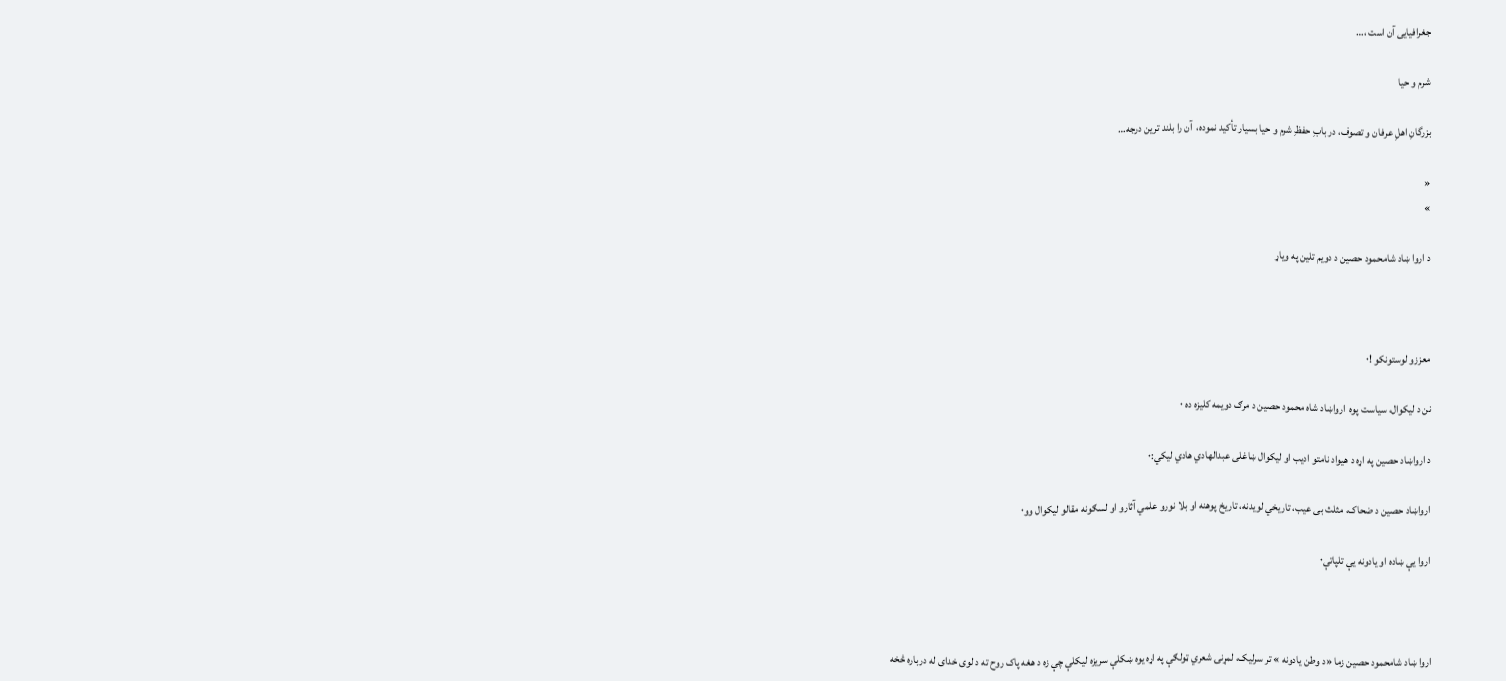جغرافیایی آن است ،…

شرم و حیا

بزرگانِ اهلِ عرفان و تصوف، در بابِ حفظِ شرم و حیا بسیار تأکید نموده‌،  آن را بلند ترین درجه…

«
»

د اروا ښاد شامحمود حصين د دویم تلین په ویاړ



معززو لوستونکو !۰

نن د ليکوال، سياست پوه  ارواښاد شاه محمود حصين د مرګ دويمه کلیزه ده ۰

د ارواښاد حصین په اړه د هیواد نامتو ادیب او لیکوال ښاغلی عبدالهادي هادي لیکي:۰

ارواښاد حصين د ضحاک، مثلث بی عيب، تاريخي لويدنه، تاريخ پوهنه او بلا نورو علمي آثارو او لسګونه مقالو ليکوال وو۰

اروا يې ښاده او يادونه يې تلپاتې۰



اروا ښاد شامحمود حصین زما «د وطن یادونه » تر سرلیک، لمړنۍ شعري ټولګې په اړه یوه ښکلې سریزه لیکلې چې زه د هغه پاک روح ته د لوی خدای له درباره څخه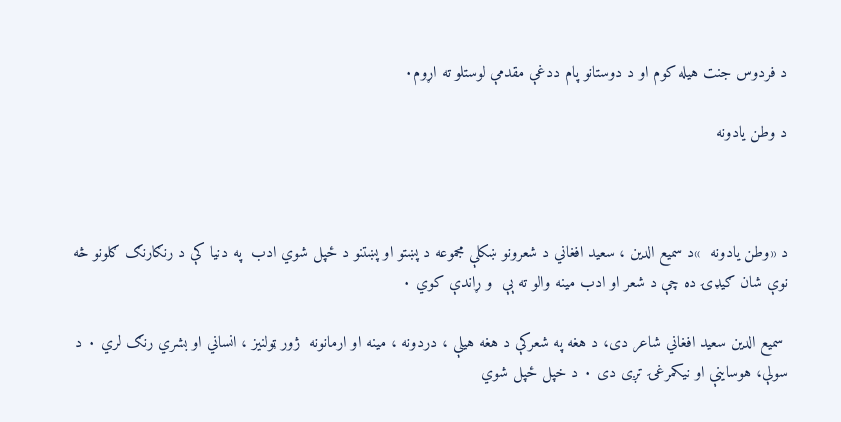د فردوس جنت هیله کوم او د دوستانو پام ددغې مقدمې لوستلو ته اړوم۰

د وطن یادونه



د «وطن يادونه  »د سميع الدين ، سعید افغاني د شعرونو ښکلې مجموعه د پښتو او پښتنو د ځپل شوي ادب  په دنيا کې د رنګارنګ ګلونو څه نوې شان ګيډۍ ده چې د شعر او ادب مينه والو ته ېې  و ړاندې کوي ٠

 سميع الدين سعيد افغاني شاعر دی، د هغه په شعرکې د هغه هيلې ، دردونه ، مينه او ارمانونه  ژور ټولنيز ، انساني او بشري رنګ لري ٠ د سولې، هوساينې او نیکمرغۍ تږی دی ٠ د خپل ځپل شوي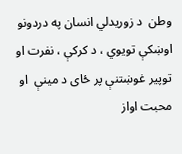وطن  د زوريدلي انسان په دردونو اوښکې تويوي ، د کرکې ، نفرت او توپير غوښتنې پر ځای د مينې  او محبت اواز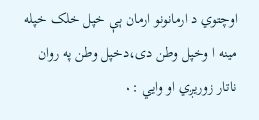اوچتوي د ارمانونو ارمان ېې خپل خلک خپله مينه ا وخپل وطن دی،دخپل وطن په روان ناتار زوريږي او وايي :۰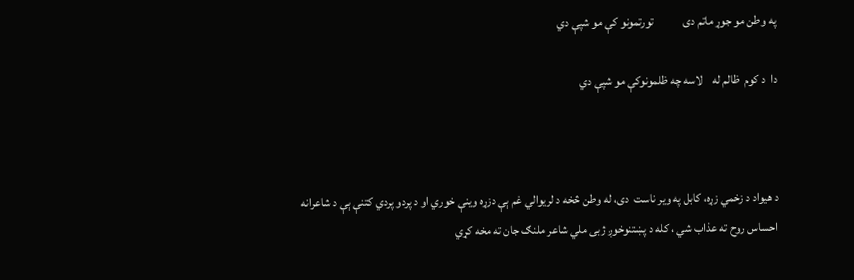په وطن مو جوړ ماتم دی            تورتمونو کې مو شپې دي

دا  د کوم  ظالم له    لاسه چه ظلمونوکې مو شپې دي



د هيواد د زخمي زړه، کابل په وير ناست  دی، له وطن څخه د لريوالي غم ېې دزړه وينې خوري او د پردو پردي کتنې ېې د شاعرانه احساس روح ته عذاب شي ، کله د پښتنوخوږ ژبی ملي شاعر ملنګ جان ته مخه کړي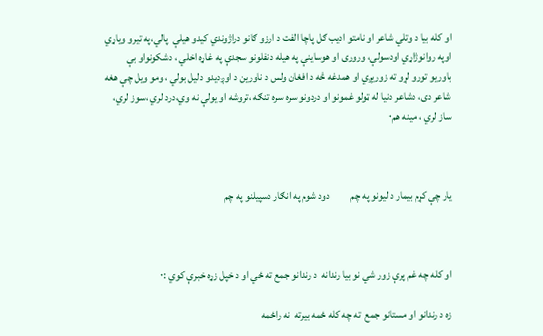او کله بيا د وتلي شاعر او نامتو اديب ګل پاچا الفت د ارزو ګانو دراژوندي کيدو هيلې  پالي،په تيرو وياړي اوپه روانوژاړي اودسولې، وروری او هوساينې په هيله دنفلونو سجدې په غاړه اخلي ، دشکونواو بې باوريو تورو لړو ته زوريږي او همدغه څه د افغان ولس د ناورين د اوږديدو دليل بولي ، ومو ويل چې هغه شاعر دی، دشاعر دنيا له ټولو غمونو او دردونو سره سره تنګه ،تروشه او يولې نه وي،درد لري ،سوز لري، ساز لري ، مينه هم٠



يار چې کړم بيمار د ليونو په چم          دود شوم په انګار دسپيلنو په چم



او کله چه غم پرې زور شي نو بيا رندانه  د رندانو جمع ته ځي او د خپل زړه خبرې کوي :۰

زه د رندانو او مستانو جمع  ته چه کله ځمه بيرته  نه راځمه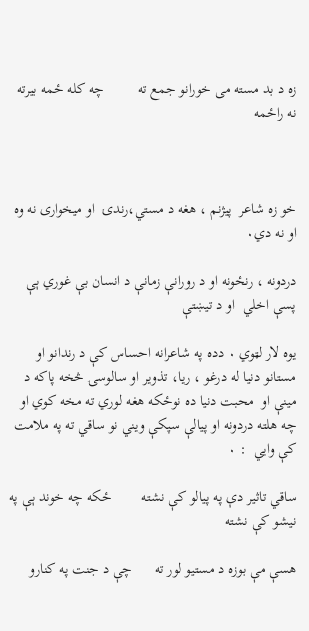زه د بد مسته می خورانو جمع ته         چه کله ځمه بيرته نه راځمه



خو زه شاعر  پيژنم ، هغه د مستي،رندۍ  او ميخواری نه وه او نه دي٠

دردونه ، رنځونه او د رورانې زمانې د انسان بې غوري ېې پسې اخلي  او د تيښتې

يوه لار لټوي ٠ دده په شاعرانه احساس کې د رندانو او مستانو دنيا له درغو ، ريا، تذوير او سالوسۍ څخه پاکه د مينې او  محبت دنيا ده نوځکه هغه لوري ته مخه کوي او چه هلته دردونه او پيالې سپکې ويني نو ساقي ته په ملامت کې وايي  : ۰

ساقي تاثير دې په پيالو کې نشته        ځکه چه خوند ېې په نيشو کې نشته

هسې مې بوزه د مستيو لور ته      چې د جنت په کنارو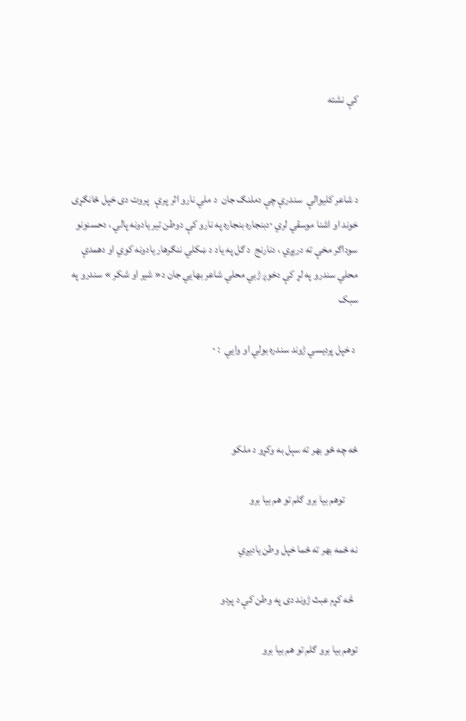کې نشته



د شاعر کليوالې  سندرې چې دملنګ جان  د ملي نارو اثر پرې   پروت دی خپل ځانګړی خوند او اشنا موسقي لري ٠دبنجاره بنجاره په نارو کې دوطن تير يادونه پالي ، دحسنونو سوداګر مخې ته دريږي ، دنارنج  د ګل په ياد د ښکلي ننګرهار يادونه کوي او دهمدې محلي سندرو په لړ کې دخوږ ژبي محلي شاعر بهايي جان د« شير او شکر » سندرو په سبک

 د خپل پرديسي ژوند سندره بولي او وايي  : ۰



ځه چه ځو بهر ته سېل به وکړو د ملکو

      توهم بيا برو ګلم تو هم بيا برو

نه ځمه بهر ته ځما خپل وطن ياديږي

  څه کړم عبث ژوند دی په وطن کې د پردو

توهم بيا برو ګلم تو هم بيا برو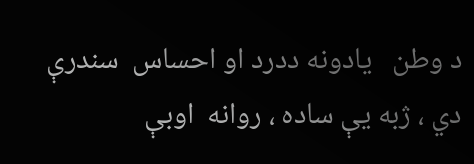د وطن   يادونه ددرد او احساس  سندرې دي ، ژبه يې ساده ، روانه  اوبې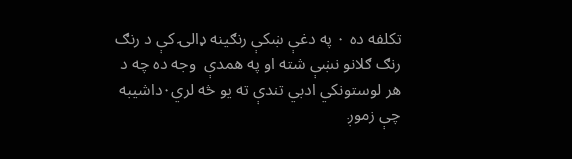تکلفه ده ٠ په دغې ښکې رنګينه ډالۍ کې د رنګ رنګ ګلانو نښې شته او په همدې  وجه ده چه د هر لوستونکي ادبي تندې ته يو څه لري٠داشیبه چې زموږ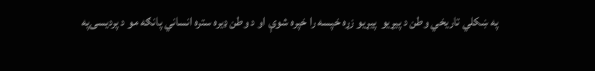په ښکلي تاريخي وطن د پیړیو  پيړيو زړه خپسه را خپره شوې او د وطن ډیره ستره انساني پانګه مو د پرديسۍپه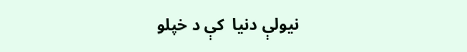نيولې دنیا  کې د خپلو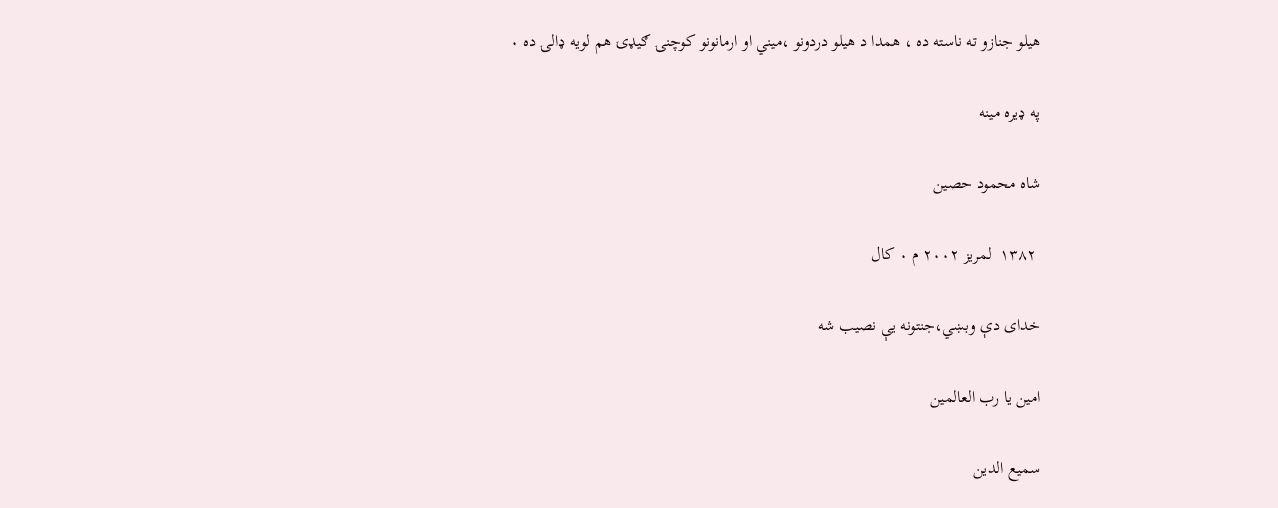هيلو جنازو ته ناسته ده ، همدا د هيلو دردونو ،ميني او ارمانونو کوچنۍ ګيډۍ هم لويه ډالۍ ده ٠

په ډيره مينه

شاه محمود حصين

 ١٣٨٢  لمريز ٢٠٠٢ م ۰ کال

خدای دې وبښي،جنتونه یې نصیب شه

امین یا رب العالمین

سمیع الدین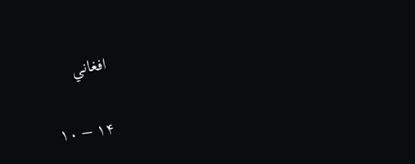افغاني

۱۴ – ۱۰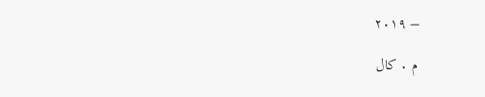– ۲۰۱۹

م ۰ کال